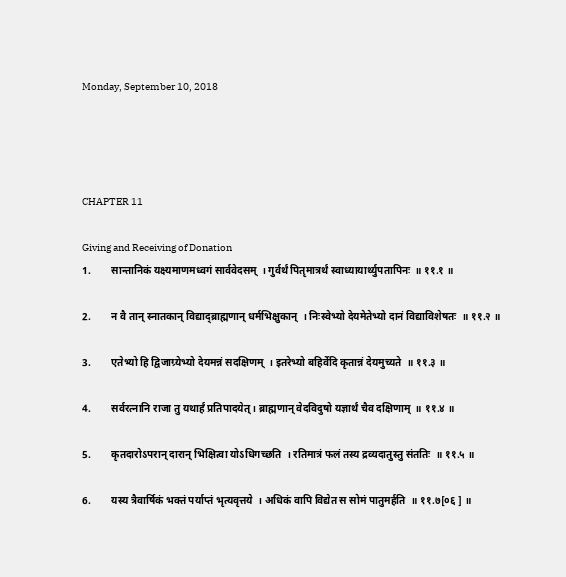Monday, September 10, 2018




CHAPTER 11

Giving and Receiving of Donation
1.        सान्तानिकं यक्ष्यमाणमध्वगं सार्ववेदसम्  । गुर्वर्थं पितृमात्रर्थं स्वाध्यायार्थ्युपतापिनः  ॥ ११.१ ॥

2.        न वै तान् स्नातकान् विद्याद्ब्राह्मणान् धर्मभिक्षुकान्  । निःस्वेभ्यो देयमेतेभ्यो दानं विद्याविशेषतः  ॥ ११.२ ॥

3.        एतेभ्यो हि द्विजाग्र्येभ्यो देयमन्नं सदक्षिणम्  । इतरेभ्यो बहिर्वेदि कृतान्नं देयमुच्यते  ॥ ११.३ ॥

4.        सर्वरत्नानि राजा तु यथार्हं प्रतिपादयेत् । ब्राह्मणान् वेदविदुषो यज्ञार्थं चैव दक्षिणाम्  ॥ ११.४ ॥

5.        कृतदारोऽपरान् दारान् भिक्षित्वा योऽधिगच्छति  । रतिमात्रं फलं तस्य द्रव्यदातुस्तु संततिः  ॥ ११.५ ॥

6.        यस्य त्रैवार्षिकं भक्तं पर्याप्तं भृत्यवृत्तये  । अधिकं वापि विद्येत स सोमं पातुमर्हति  ॥ ११.७[०६ ] ॥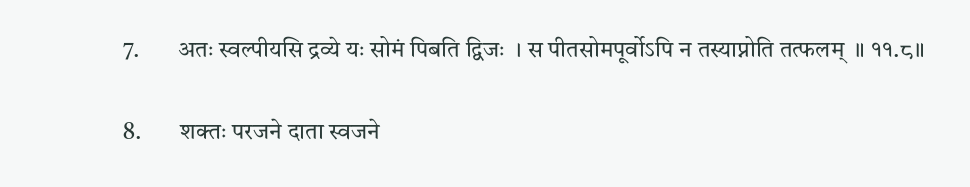7.        अतः स्वल्पीयसि द्रव्ये यः सोमं पिबति द्विजः  । स पीतसोमपूर्वोऽपि न तस्याप्नोति तत्फलम्  ॥ ११.८॥

8.        शक्तः परजने दाता स्वजने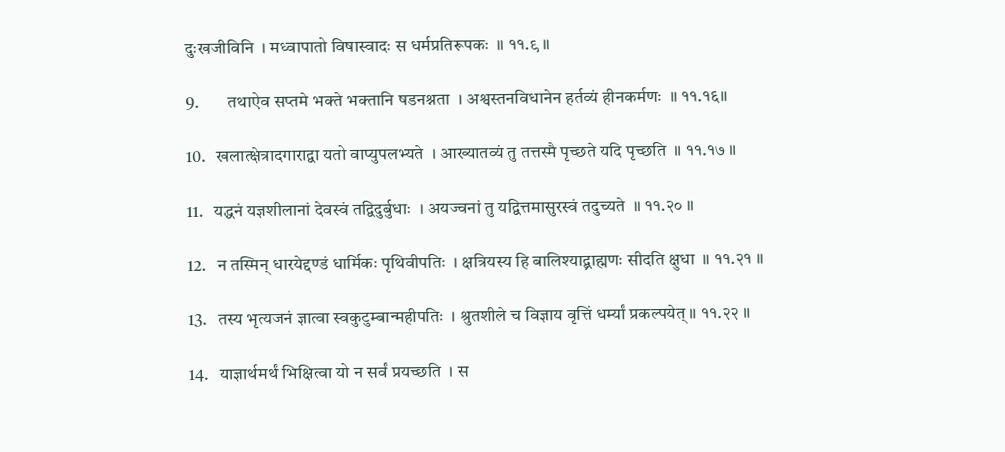दुःखजीविनि  । मध्वापातो विषास्वादः स धर्मप्रतिरूपकः  ॥ ११.९ ॥

9.        तथाऐव सप्तमे भक्ते भक्तानि षडनश्नता  । अश्वस्तनविधानेन हर्तव्यं हीनकर्मणः  ॥ ११.१६॥

10.   खलात्क्षेत्रादगाराद्वा यतो वाप्युपलभ्यते  । आख्यातव्यं तु तत्तस्मै पृच्छते यदि पृच्छति  ॥ ११.१७ ॥

11.   यद्धनं यज्ञशीलानां देवस्वं तद्विदुर्बुधाः  । अयज्वनां तु यद्वित्तमासुरस्वं तदुच्यते  ॥ ११.२० ॥

12.   न तस्मिन् धारयेद्दण्डं धार्मिकः पृथिवीपतिः  । क्षत्रियस्य हि बालिश्याद्ब्राह्मणः सीदति क्षुधा  ॥ ११.२१ ॥

13.   तस्य भृत्यजनं ज्ञात्वा स्वकुटुम्बान्महीपतिः  । श्रुतशीले च विज्ञाय वृत्तिं धर्म्यां प्रकल्पयेत् ॥ ११.२२ ॥

14.   याज्ञार्थमर्थं भिक्षित्वा यो न सर्वं प्रयच्छति  । स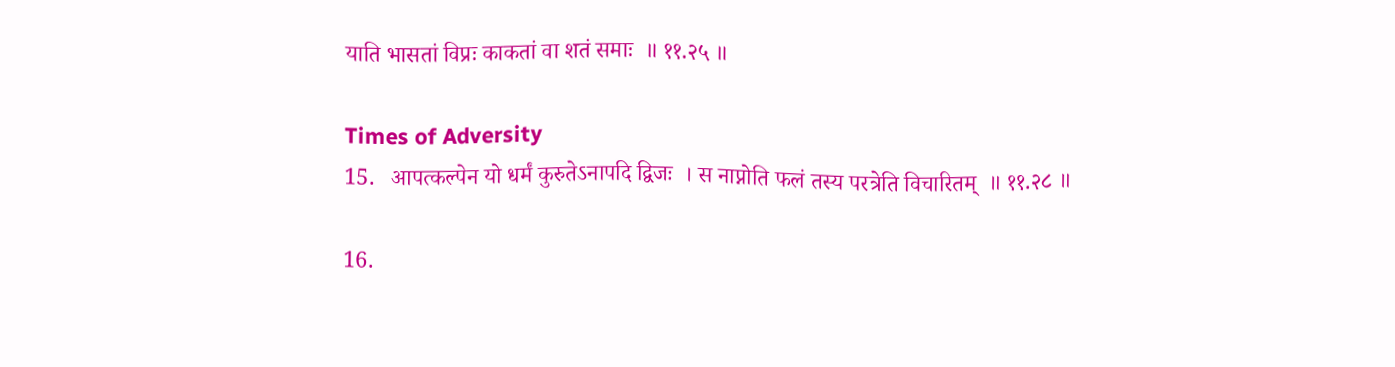याति भासतां विप्रः काकतां वा शतं समाः  ॥ ११.२५ ॥

Times of Adversity
15.   आपत्कल्पेन यो धर्मं कुरुतेऽनापदि द्विजः  । स नाप्नोति फलं तस्य परत्रेति विचारितम्  ॥ ११.२८ ॥

16.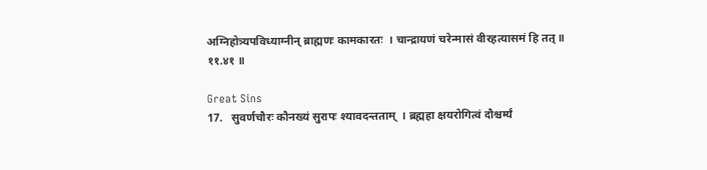अग्निहोत्र्यपविध्याग्नीन् ब्राह्मणः कामकारतः  । चान्द्रायणं चरेन्मासं वीरहत्यासमं हि तत् ॥ ११.४१ ॥

Great Sins
17.   सुवर्णचौरः कौनख्यं सुरापः श्यावदन्तताम्  । ब्रह्महा क्षयरोगित्वं दौश्चर्म्यं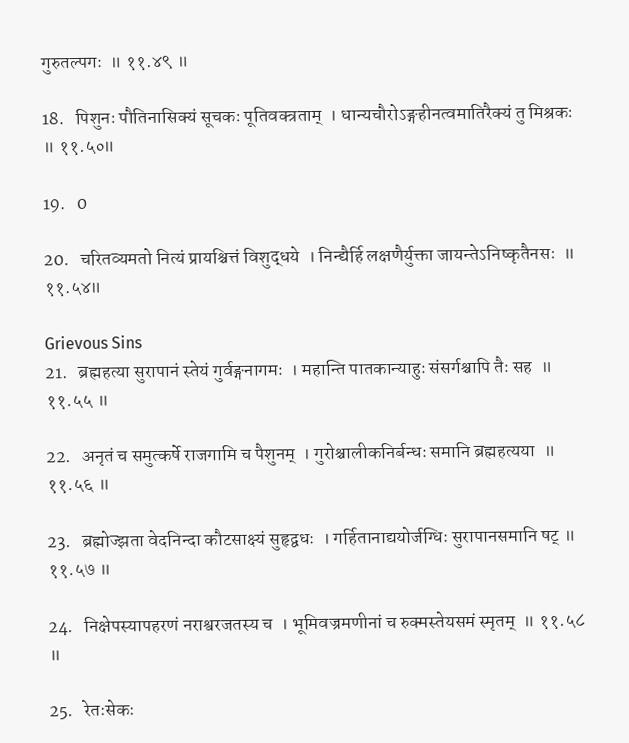गुरुतल्पगः  ॥ ११.४९ ॥

18.   पिशुनः पौतिनासिक्यं सूचकः पूतिवक्त्रताम्  । धान्यचौरोऽङ्गहीनत्वमातिरैक्यं तु मिश्रकः  ॥ ११.५०॥

19.   0

20.   चरितव्यमतो नित्यं प्रायश्चित्तं विशुद्धये  । निन्द्यैर्हि लक्षणैर्युक्ता जायन्तेऽनिष्कृतैनसः  ॥ ११.५४॥

Grievous Sins
21.   ब्रह्महत्या सुरापानं स्तेयं गुर्वङ्गनागमः  । महान्ति पातकान्याहुः संसर्गश्चापि तैः सह  ॥ ११.५५ ॥

22.   अनृतं च समुत्कर्षे राजगामि च पैशुनम्  । गुरोश्चालीकनिर्बन्धः समानि ब्रह्महत्यया  ॥ ११.५६ ॥

23.   ब्रह्मोज्झता वेदनिन्दा कौटसाक्ष्यं सुहृद्वधः  । गर्हितानाद्ययोर्जग्धिः सुरापानसमानि षट् ॥ ११.५७ ॥

24.   निक्षेपस्यापहरणं नराश्वरजतस्य च  । भूमिवज्रमणीनां च रुक्मस्तेयसमं स्मृतम्  ॥ ११.५८ ॥

25.   रेतःसेकः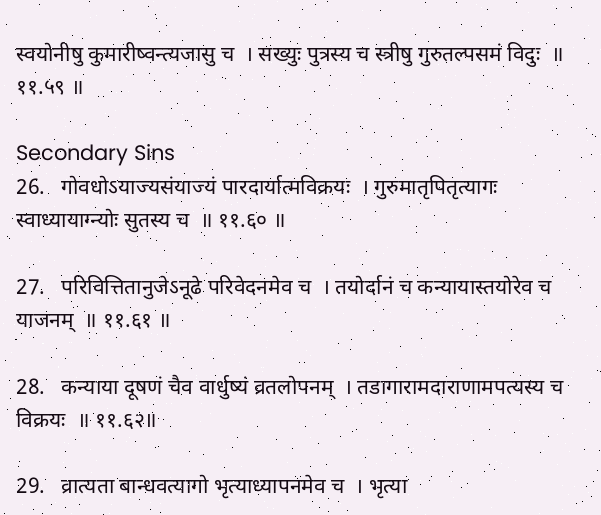स्वयोनीषु कुमारीष्वन्त्यजासु च  । सख्युः पुत्रस्य च स्त्रीषु गुरुतल्पसमं विदुः  ॥ ११.५९ ॥

Secondary Sins
26.   गोवधोऽयाज्यसंयाज्यं पारदार्यात्मविक्रयः  । गुरुमातृपितृत्यागः स्वाध्यायाग्न्योः सुतस्य च  ॥ ११.६० ॥

27.   परिवित्तितानुजेऽनूढे परिवेदनमेव च  । तयोर्दानं च कन्यायास्तयोरेव च याजनम्  ॥ ११.६१ ॥

28.   कन्याया दूषणं चैव वार्धुष्यं व्रतलोपनम्  । तडागारामदाराणामपत्यस्य च विक्रयः  ॥ ११.६२॥

29.   व्रात्यता बान्धवत्यागो भृत्याध्यापनमेव च  । भृत्या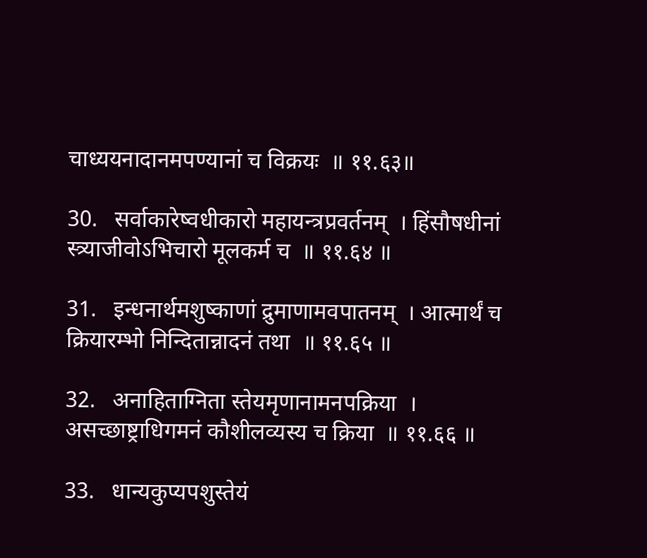चाध्ययनादानमपण्यानां च विक्रयः  ॥ ११.६३॥

30.   सर्वाकारेष्वधीकारो महायन्त्रप्रवर्तनम्  । हिंसौषधीनां स्त्र्याजीवोऽभिचारो मूलकर्म च  ॥ ११.६४ ॥

31.   इन्धनार्थमशुष्काणां द्रुमाणामवपातनम्  । आत्मार्थं च क्रियारम्भो निन्दितान्नादनं तथा  ॥ ११.६५ ॥

32.   अनाहिताग्निता स्तेयमृणानामनपक्रिया  । असच्छाष्ट्राधिगमनं कौशीलव्यस्य च क्रिया  ॥ ११.६६ ॥

33.   धान्यकुप्यपशुस्तेयं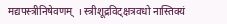मद्यपस्त्रीनिषेवणम्  । स्त्रीशूद्रविट्क्षत्रवधो नास्तिक्यं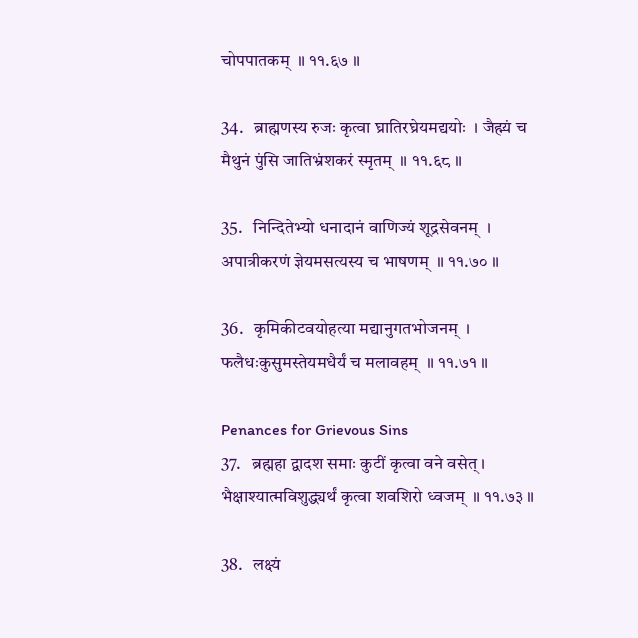चोपपातकम्  ॥ ११.६७ ॥

34.   ब्राह्मणस्य रुजः कृत्वा घ्रातिरघ्रेयमद्ययोः  । जैह्म्यं च मैथुनं पुंसि जातिभ्रंशकरं स्मृतम्  ॥ ११.६८ ॥

35.   निन्दितेभ्यो धनादानं वाणिज्यं शूद्रसेवनम्  । अपात्रीकरणं ज्ञेयमसत्यस्य च भाषणम्  ॥ ११.७० ॥

36.   कृमिकीटवयोहत्या मद्यानुगतभोजनम्  । फलैधःकुसुमस्तेयमधैर्यं च मलावहम्  ॥ ११.७१ ॥

Penances for Grievous Sins
37.   ब्रह्महा द्वादश समाः कुटीं कृत्वा वने वसेत् । भैक्षाश्यात्मविशुद्ध्यर्थं कृत्वा शवशिरो ध्वजम्  ॥ ११.७३ ॥

38.   लक्ष्यं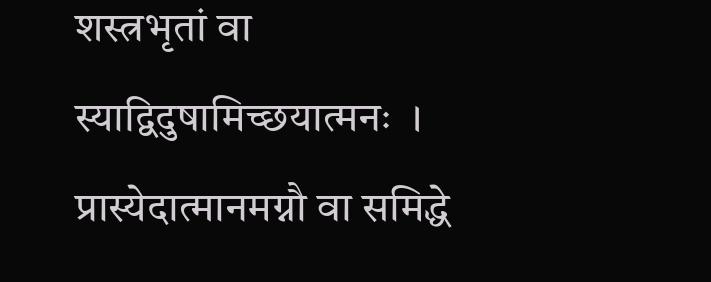शस्त्रभृतां वा स्याद्विदुषामिच्छयात्मनः  । प्रास्येदात्मानमग्नौ वा समिद्धे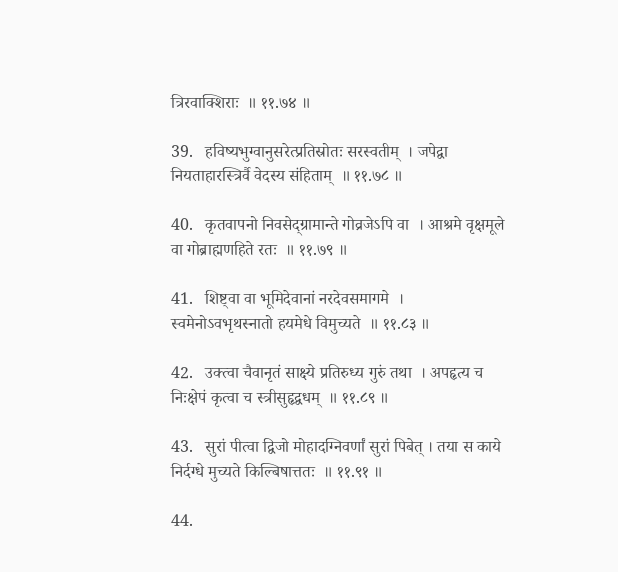त्रिरवाक्शिराः  ॥ ११.७४ ॥

39.   हविष्यभुग्वानुसरेत्प्रतिस्रोतः सरस्वतीम्  । जपेद्वा नियताहारस्त्रिर्वै वेदस्य संहिताम्  ॥ ११.७८ ॥

40.   कृतवापनो निवसेद्ग्रामान्ते गोव्रजेऽपि वा  । आश्रमे वृक्षमूले वा गोब्राह्मणहिते रतः  ॥ ११.७९ ॥

41.   शिष्ट्वा वा भूमिदेवानां नरदेवसमागमे  । स्वमेनोऽवभृथस्नातो हयमेधे विमुच्यते  ॥ ११.८३ ॥

42.   उक्त्वा चैवानृतं साक्ष्ये प्रतिरुध्य गुरुं तथा  । अपहृत्य च निःक्षेपं कृत्वा च स्त्रीसुहृद्वधम्  ॥ ११.८९ ॥

43.   सुरां पीत्वा द्विजो मोहादग्निवर्णां सुरां पिबेत् । तया स काये निर्दग्धे मुच्यते किल्बिषात्ततः  ॥ ११.९१ ॥

44.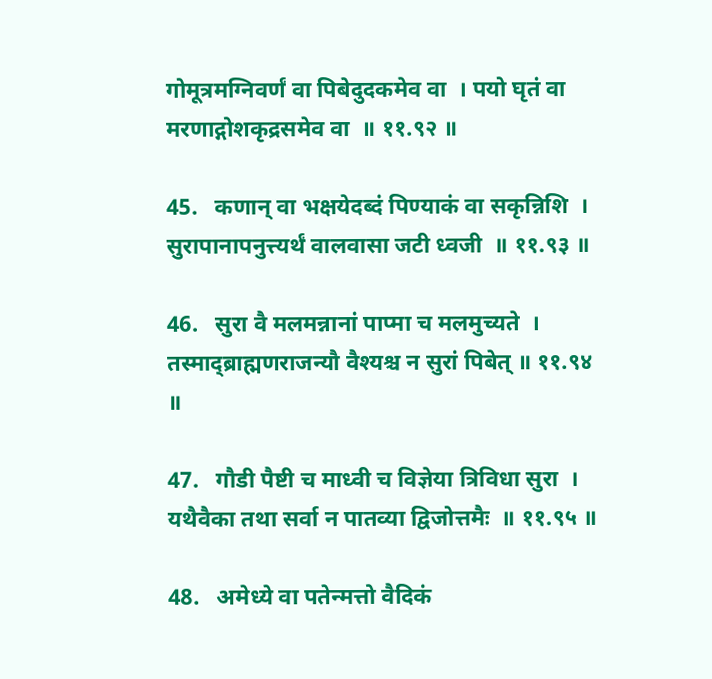गोमूत्रमग्निवर्णं वा पिबेदुदकमेव वा  । पयो घृतं वा मरणाद्गोशकृद्रसमेव वा  ॥ ११.९२ ॥

45.   कणान् वा भक्षयेदब्दं पिण्याकं वा सकृन्निशि  । सुरापानापनुत्त्यर्थं वालवासा जटी ध्वजी  ॥ ११.९३ ॥

46.   सुरा वै मलमन्नानां पाप्मा च मलमुच्यते  । तस्माद्ब्राह्मणराजन्यौ वैश्यश्च न सुरां पिबेत् ॥ ११.९४ ॥

47.   गौडी पैष्टी च माध्वी च विज्ञेया त्रिविधा सुरा  । यथैवैका तथा सर्वा न पातव्या द्विजोत्तमैः  ॥ ११.९५ ॥

48.   अमेध्ये वा पतेन्मत्तो वैदिकं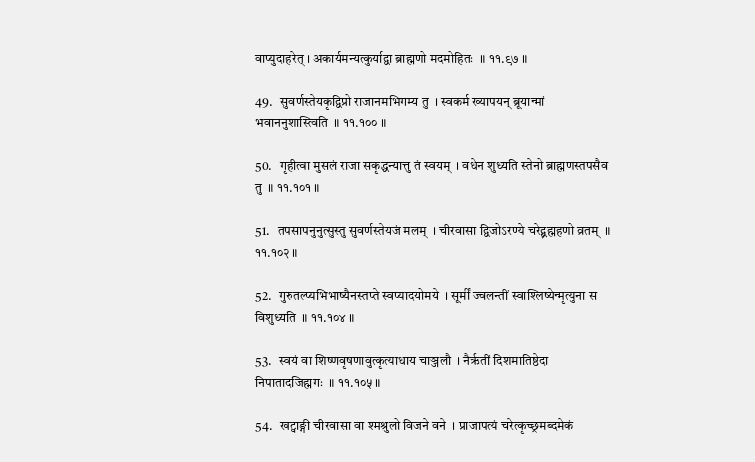वाप्युदाहरेत् । अकार्यमन्यत्कुर्याद्वा ब्राह्मणो मदमोहितः  ॥ ११.९७ ॥

49.   सुवर्णस्तेयकृद्विप्रो राजानमभिगम्य तु  । स्वकर्म ख्यापयन् ब्रूयान्मां भवाननुशास्त्विति  ॥ ११.१०० ॥

50.   गृहीत्वा मुसलं राजा सकृद्धन्यात्तु तं स्वयम्  । वधेन शुध्यति स्तेनो ब्राह्मणस्तपसैव तु  ॥ ११.१०१ ॥

51.   तपसापनुनुत्सुस्तु सुवर्णस्तेयजं मलम्  । चीरवासा द्विजोऽरण्ये चरेद्ब्रह्महणो व्रतम्  ॥ ११.१०२ ॥

52.   गुरुतल्प्यभिभाष्यैनस्तप्ते स्वप्यादयोमये  । सूर्मीं ज्वलन्तीं स्वाश्लिष्येन्मृत्युना स विशुध्यति  ॥ ११.१०४ ॥

53.   स्वयं वा शिष्णवृषणावुत्कृत्याधाय चाञ्जलौ  । नैरृतीं दिशमातिष्ठेदा निपातादजिह्मगः  ॥ ११.१०५ ॥

54.   खट्वाङ्गी चीरवासा वा श्मश्रुलो विजने वने  । प्राजापत्यं चरेत्कृच्छ्रमब्दमेकं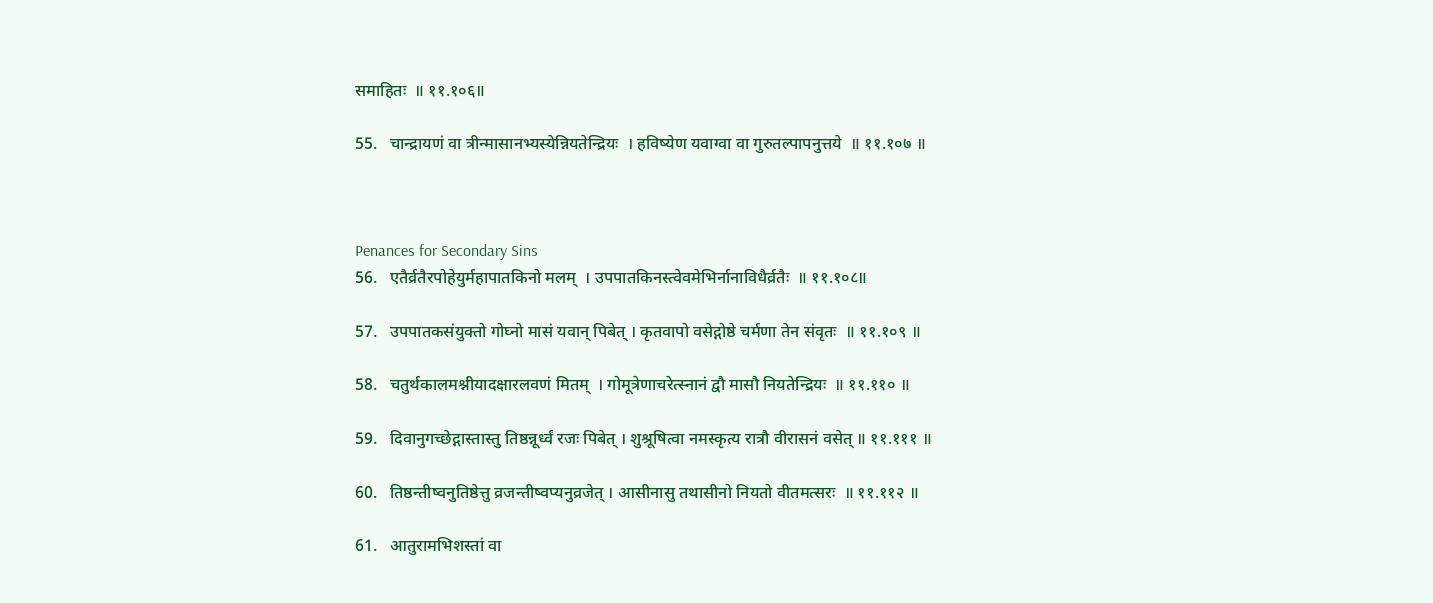समाहितः  ॥ ११.१०६॥

55.   चान्द्रायणं वा त्रीन्मासानभ्यस्येन्नियतेन्द्रियः  । हविष्येण यवाग्वा वा गुरुतल्पापनुत्तये  ॥ ११.१०७ ॥



Penances for Secondary Sins
56.   एतैर्व्रतैरपोहेयुर्महापातकिनो मलम्  । उपपातकिनस्त्वेवमेभिर्नानाविधैर्व्रतैः  ॥ ११.१०८॥

57.   उपपातकसंयुक्तो गोघ्नो मासं यवान् पिबेत् । कृतवापो वसेद्गोष्ठे चर्मणा तेन संवृतः  ॥ ११.१०९ ॥

58.   चतुर्थकालमश्नीयादक्षारलवणं मितम्  । गोमूत्रेणाचरेत्स्नानं द्वौ मासौ नियतेन्द्रियः  ॥ ११.११० ॥

59.   दिवानुगच्छेद्गास्तास्तु तिष्ठन्नूर्ध्वं रजः पिबेत् । शुश्रूषित्वा नमस्कृत्य रात्रौ वीरासनं वसेत् ॥ ११.१११ ॥

60.   तिष्ठन्तीष्वनुतिष्ठेत्तु व्रजन्तीष्वप्यनुव्रजेत् । आसीनासु तथासीनो नियतो वीतमत्सरः  ॥ ११.११२ ॥

61.   आतुरामभिशस्तां वा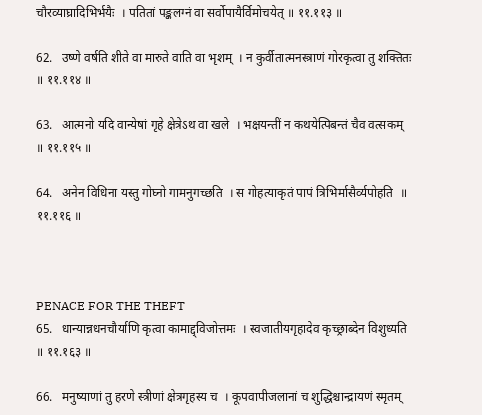चौरव्याघ्रादिभिर्भयैः  । पतितां पङ्कलग्नं वा सर्वोपायैर्विमोचयेत् ॥ ११.११३ ॥

62.   उष्णे वर्षति शीते वा मारुते वाति वा भृशम्  । न कुर्वीतात्मनस्त्राणं गोरकृत्वा तु शक्तितः  ॥ ११.११४ ॥

63.   आत्मनो यदि वान्येषां गृहे क्षेत्रेऽथ वा खले  । भक्षयन्तीं न कथयेत्पिबन्तं चैव वत्सकम्  ॥ ११.११५ ॥

64.   अनेन विधिना यस्तु गोघ्नो गामनुगच्छति  । स गोहत्याकृतं पापं त्रिभिर्मासैर्व्यपोहति  ॥ ११.११६ ॥



PENACE FOR THE THEFT
65.   धान्यान्नधनचौर्याणि कृत्वा कामाद्द्विजोत्तमः  । स्वजातीयगृहादेव कृच्छ्राब्देन विशुध्यति  ॥ ११.१६३ ॥

66.   मनुष्याणां तु हरणे स्त्रीणां क्षेत्रगृहस्य च  । कूपवापीजलानां च शुद्धिश्चान्द्रायणं स्मृतम्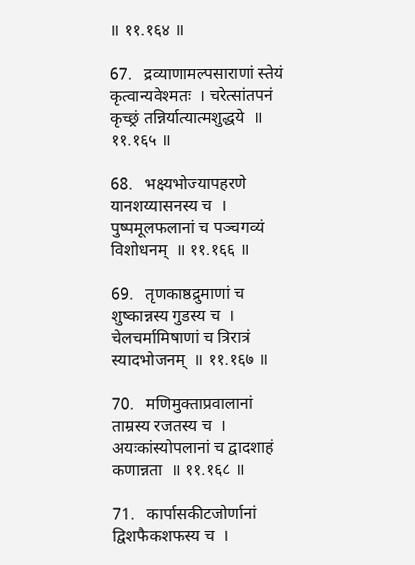॥ ११.१६४ ॥

67.   द्रव्याणामल्पसाराणां स्तेयं कृत्वान्यवेश्मतः  । चरेत्सांतपनं कृच्छ्रं तन्निर्यात्यात्मशुद्धये  ॥ ११.१६५ ॥

68.   भक्ष्यभोज्यापहरणे यानशय्यासनस्य च  । पुष्पमूलफलानां च पञ्चगव्यं विशोधनम्  ॥ ११.१६६ ॥

69.   तृणकाष्ठद्रुमाणां च शुष्कान्नस्य गुडस्य च  । चेलचर्मामिषाणां च त्रिरात्रं स्यादभोजनम्  ॥ ११.१६७ ॥

70.   मणिमुक्ताप्रवालानां ताम्रस्य रजतस्य च  । अयःकांस्योपलानां च द्वादशाहं कणान्नता  ॥ ११.१६८ ॥

71.   कार्पासकीटजोर्णानां द्विशफैकशफस्य च  ।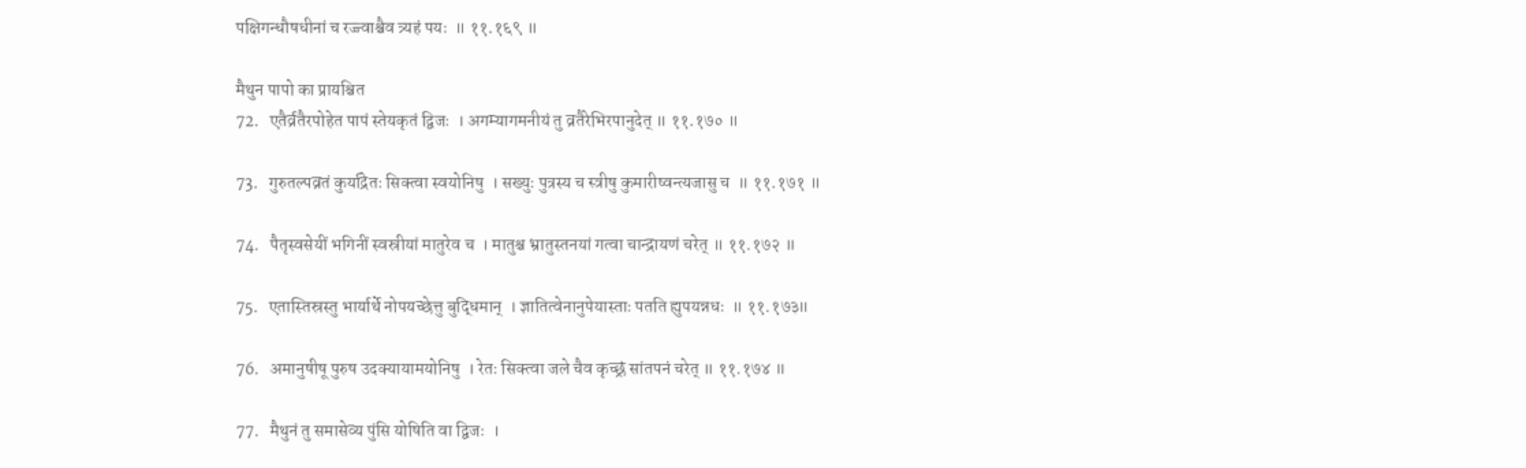पक्षिगन्धौषधीनां च रज्ज्वाश्चैव त्र्यहं पयः  ॥ ११.१६९ ॥

मैथुन पापो का प्रायश्चित
72.   एतैर्व्रतैरपोहेत पापं स्तेयकृतं द्विजः  । अगम्यागमनीयं तु व्रतैरेभिरपानुदेत् ॥ ११.१७० ॥

73.   गुरुतल्पव्रतं कुर्याद्रेतः सिक्त्वा स्वयोनिषु  । सख्युः पुत्रस्य च स्त्रीषु कुमारीष्वन्त्यजासु च  ॥ ११.१७१ ॥

74.   पैतृस्वसेयीं भगिनीं स्वस्रीयां मातुरेव च  । मातुश्च भ्रातुस्तनयां गत्वा चान्द्रायणं चरेत् ॥ ११.१७२ ॥

75.   एतास्तिस्रस्तु भार्यार्थे नोपयच्छेत्तु बुद्धिमान्  । ज्ञातित्वेनानुपेयास्ताः पतति ह्युपयन्नधः  ॥ ११.१७३॥

76.   अमानुषीषू पुरुष उदक्यायामयोनिषु  । रेतः सिक्त्वा जले चैव कृच्छ्रं सांतपनं चरेत् ॥ ११.१७४ ॥

77.   मैथुनं तु समासेव्य पुंसि योषिति वा द्विजः  ।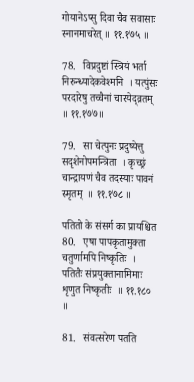गोयानेऽप्सु दिवा चैव सवासाः स्नानमाचरेत् ॥ ११.१७५ ॥

78.   विप्रदुष्टां स्त्रियं भर्ता निरुन्ध्यादेकवेश्मनि  । यत्पुंसः परदारेषु तच्चैनां चारयेद्व्रतम्  ॥ ११.१७७॥

79.   सा चेत्पुनः प्रदुष्येत्तु सदृशेनोपमन्त्रिता  । कृच्छ्रं चान्द्रायणं चैव तदस्याः पावनं स्मृतम्  ॥ ११.१७८ ॥

पतितो के संसर्ग का प्रायश्चित
80.   एषा पापकृतामुक्ता चतुर्णामपि निष्कृतिः  । पतितैः संप्रयुक्तानामिमाः शृणुत निष्कृतीः  ॥ ११.१८० ॥

81.   संवत्सरेण पतति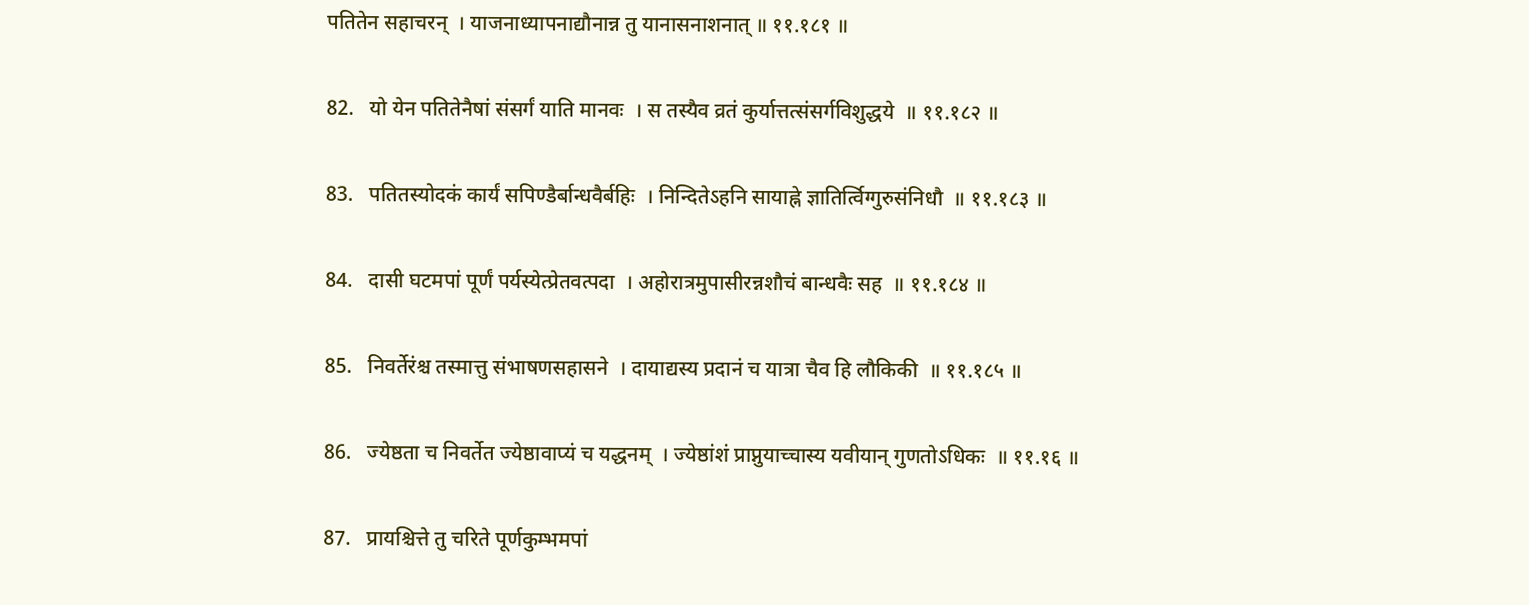पतितेन सहाचरन्  । याजनाध्यापनाद्यौनान्न तु यानासनाशनात् ॥ ११.१८१ ॥

82.   यो येन पतितेनैषां संसर्गं याति मानवः  । स तस्यैव व्रतं कुर्यात्तत्संसर्गविशुद्धये  ॥ ११.१८२ ॥

83.   पतितस्योदकं कार्यं सपिण्डैर्बान्धवैर्बहिः  । निन्दितेऽहनि सायाह्ने ज्ञातिर्त्विग्गुरुसंनिधौ  ॥ ११.१८३ ॥

84.   दासी घटमपां पूर्णं पर्यस्येत्प्रेतवत्पदा  । अहोरात्रमुपासीरन्नशौचं बान्धवैः सह  ॥ ११.१८४ ॥

85.   निवर्तेरंश्च तस्मात्तु संभाषणसहासने  । दायाद्यस्य प्रदानं च यात्रा चैव हि लौकिकी  ॥ ११.१८५ ॥

86.   ज्येष्ठता च निवर्तेत ज्येष्ठावाप्यं च यद्धनम्  । ज्येष्ठांशं प्राप्नुयाच्चास्य यवीयान् गुणतोऽधिकः  ॥ ११.१६ ॥

87.   प्रायश्चित्ते तु चरिते पूर्णकुम्भमपां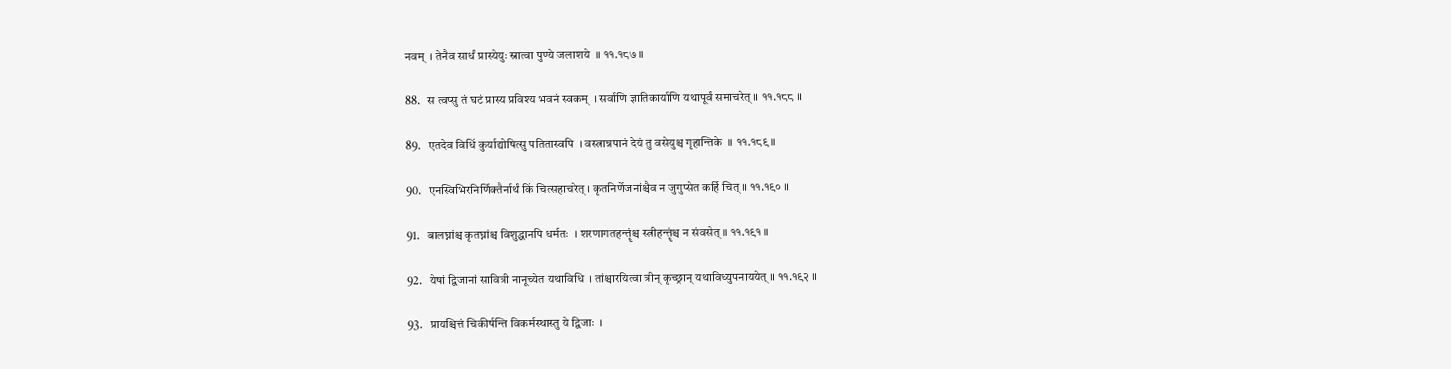नवम्  । तेनैव सार्धं प्रास्येयुः स्नात्वा पुण्ये जलाशये  ॥ ११.१८७ ॥

88.   स त्वप्सु तं घटं प्रास्य प्रविश्य भवनं स्वकम्  । सर्वाणि ज्ञातिकार्याणि यथापूर्वं समाचरेत् ॥ ११.१८८ ॥

89.   एतदेव विधिं कुर्याद्योषित्सु पतितास्वपि  । वस्त्रान्नपानं देयं तु वसेयुश्च गृहान्तिके  ॥ ११.१८९ ॥

90.   एनस्विभिरनिर्णिक्तैर्नार्थं किं चित्सहाचरेत् । कृतनिर्णेजनांश्चैव न जुगुप्सेत कर्हि चित् ॥ ११.१९० ॥

91.   बालघ्नांश्च कृतघ्नांश्च विशुद्धानपि धर्मतः  । शरणागतहन्तॄंश्च स्त्रीहन्तॄंश्च न संवसेत् ॥ ११.१९१ ॥

92.   येषां द्विजानां सावित्री नानूच्येत यथाविधि  । तांश्चारयित्वा त्रीन् कृच्छ्रान् यथाविध्युपनाययेत् ॥ ११.१९२ ॥

93.   प्रायश्चित्तं चिकीर्षन्ति विकर्मस्थास्तु ये द्विजाः  ।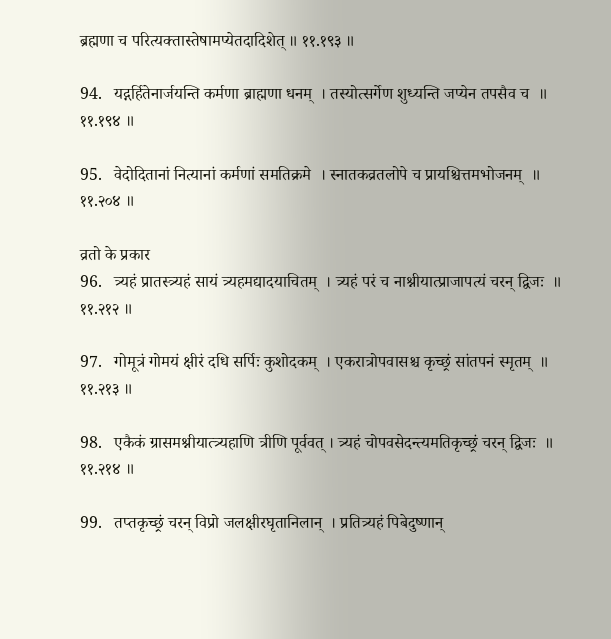ब्रह्मणा च परित्यक्तास्तेषामप्येतदादिशेत् ॥ ११.१९३ ॥

94.   यद्गर्हितेनार्जयन्ति कर्मणा ब्राह्मणा धनम्  । तस्योत्सर्गेण शुध्यन्ति जप्येन तपसैव च  ॥ ११.१९४ ॥

95.   वेदोदितानां नित्यानां कर्मणां समतिक्रमे  । स्नातकव्रतलोपे च प्रायश्चित्तमभोजनम्  ॥ ११.२०४ ॥

व्रतो के प्रकार
96.   त्र्यहं प्रातस्त्र्यहं सायं त्र्यहमद्यादयाचितम्  । त्र्यहं परं च नाश्नीयात्प्राजापत्यं चरन् द्विजः  ॥ ११.२१२ ॥

97.   गोमूत्रं गोमयं क्षीरं दधि सर्पिः कुशोदकम्  । एकरात्रोपवासश्च कृच्छ्रं सांतपनं स्मृतम्  ॥ ११.२१३ ॥

98.   एकैकं ग्रासमश्नीयात्त्र्यहाणि त्रीणि पूर्ववत् । त्र्यहं चोपवसेदन्त्यमतिकृच्छ्रं चरन् द्विजः  ॥ ११.२१४ ॥

99.   तप्तकृच्छ्रं चरन् विप्रो जलक्षीरघृतानिलान्  । प्रतित्र्यहं पिबेदुष्णान्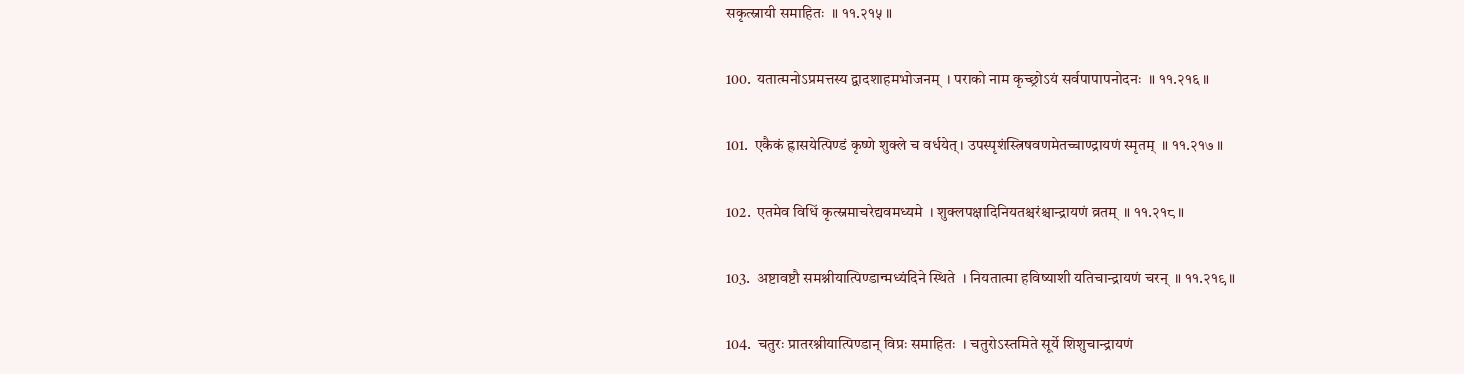सकृत्स्नायी समाहितः  ॥ ११.२१५ ॥

100.  यतात्मनोऽप्रमत्तस्य द्वादशाहमभोजनम्  । पराको नाम कृच्छ्रोऽयं सर्वपापापनोदनः  ॥ ११.२१६ ॥

101.  एकैकं ह्रासयेत्पिण्डं कृष्णे शुक्ले च वर्धयेत् । उपस्पृशंस्त्रिषवणमेतच्चाण्द्रायणं स्मृतम्  ॥ ११.२१७ ॥

102.  एतमेव विधिं कृत्स्नमाचरेद्यवमध्यमे  । शुक्लपक्षादिनियतश्चरंश्चान्द्रायणं व्रतम्  ॥ ११.२१८ ॥

103.  अष्टावष्टौ समश्नीयात्पिण्डान्मध्यंदिने स्थिते  । नियतात्मा हविष्याशी यतिचान्द्रायणं चरन्  ॥ ११.२१९ ॥

104.  चतुरः प्रातरश्नीयात्पिण्डान् विप्रः समाहितः  । चतुरोऽस्तमिते सूर्ये शिशुचान्द्रायणं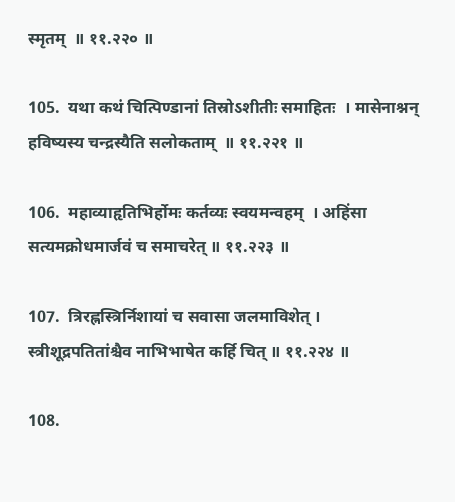स्मृतम्  ॥ ११.२२० ॥

105.  यथा कथं चित्पिण्डानां तिस्रोऽशीतीः समाहितः  । मासेनाश्नन् हविष्यस्य चन्द्रस्यैति सलोकताम्  ॥ ११.२२१ ॥

106.  महाव्याहृतिभिर्होमः कर्तव्यः स्वयमन्वहम्  । अहिंसा सत्यमक्रोधमार्जवं च समाचरेत् ॥ ११.२२३ ॥

107.  त्रिरह्नस्त्रिर्निशायां च सवासा जलमाविशेत् । स्त्रीशूद्रपतितांश्चैव नाभिभाषेत कर्हि चित् ॥ ११.२२४ ॥

108.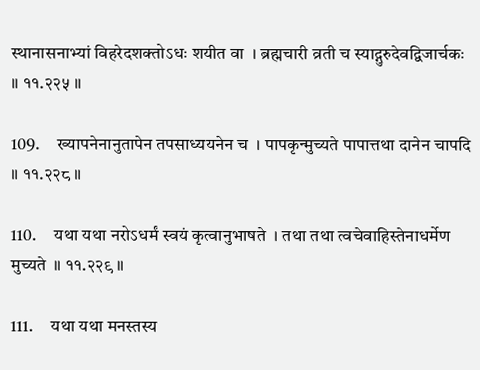स्थानासनाभ्यां विहरेदशक्तोऽधः शयीत वा  । ब्रह्मचारी व्रती च स्याद्गुरुदेवद्विजार्चकः  ॥ ११.२२५ ॥

109.     ख्यापनेनानुतापेन तपसाध्ययनेन च  । पापकृन्मुच्यते पापात्तथा दानेन चापदि  ॥ ११.२२८ ॥

110.     यथा यथा नरोऽधर्मं स्वयं कृत्वानुभाषते  । तथा तथा त्वचेवाहिस्तेनाधर्मेण मुच्यते  ॥ ११.२२९ ॥

111.     यथा यथा मनस्तस्य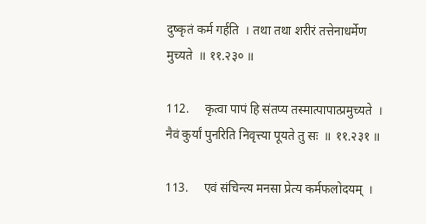दुष्कृतं कर्म गर्हति  । तथा तथा शरीरं तत्तेनाधर्मेण मुच्यते  ॥ ११.२३० ॥

112.     कृत्वा पापं हि संतप्य तस्मात्पापात्प्रमुच्यते  । नैवं कुर्यां पुनरिति निवृत्त्या पूयते तु सः  ॥ ११.२३१ ॥

113.     एवं संचिन्त्य मनसा प्रेत्य कर्मफलोदयम्  ।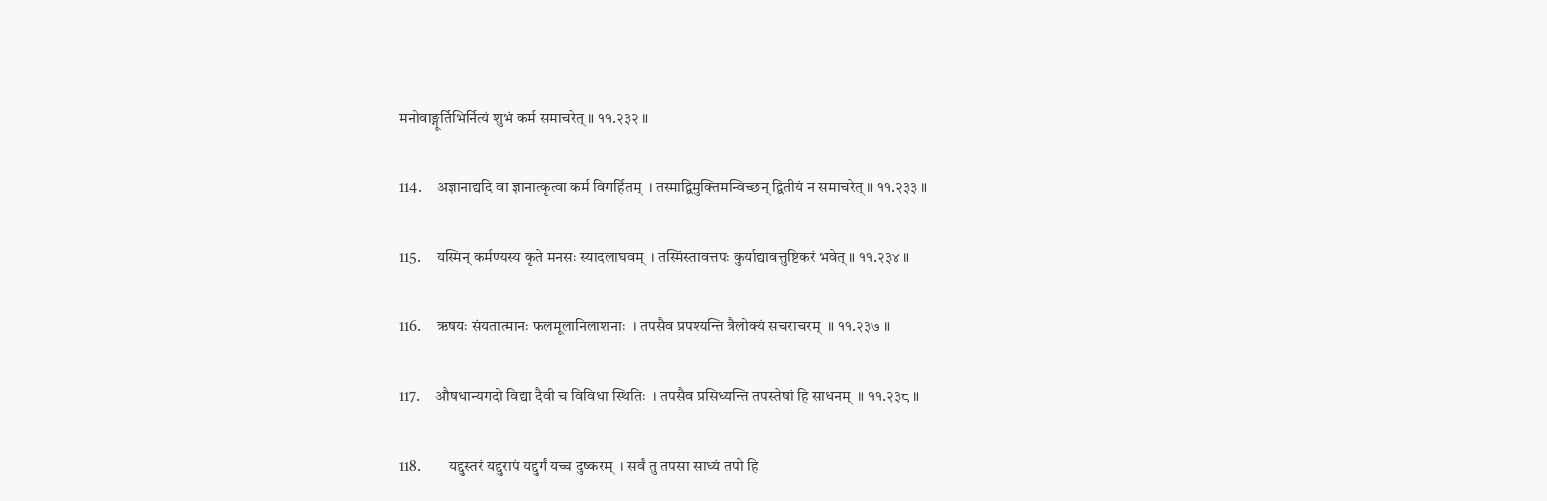मनोवाङ्गूर्तिभिर्नित्यं शुभं कर्म समाचरेत् ॥ ११.२३२ ॥

114.     अज्ञानाद्यदि वा ज्ञानात्कृत्वा कर्म विगर्हितम्  । तस्माद्विमुक्तिमन्विच्छन् द्वितीयं न समाचरेत् ॥ ११.२३३ ॥

115.     यस्मिन् कर्मण्यस्य कृते मनसः स्यादलाघवम्  । तस्मिंस्तावत्तपः कुर्याद्यावत्तुष्टिकरं भवेत् ॥ ११.२३४ ॥

116.     ऋषयः संयतात्मानः फलमूलानिलाशनाः  । तपसैव प्रपश्यन्ति त्रैलोक्यं सचराचरम्  ॥ ११.२३७ ॥

117.     औषधान्यगदो विद्या दैवी च विविधा स्थितिः  । तपसैव प्रसिध्यन्ति तपस्तेषां हि साधनम्  ॥ ११.२३८ ॥

118.         यद्दुस्तरं यद्दुरापं यद्दुर्गं यच्च दुष्करम्  । सर्वं तु तपसा साध्यं तपो हि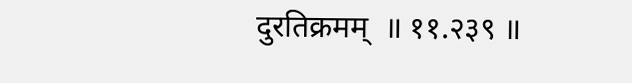दुरतिक्रमम्  ॥ ११.२३९ ॥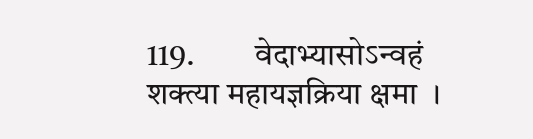119.         वेदाभ्यासोऽन्वहं शक्त्या महायज्ञक्रिया क्षमा  ।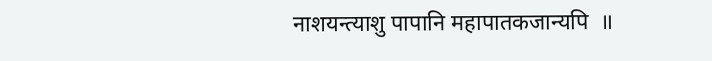नाशयन्त्याशु पापानि महापातकजान्यपि  ॥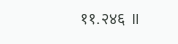११.२४६ ॥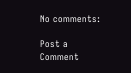No comments:

Post a Comment